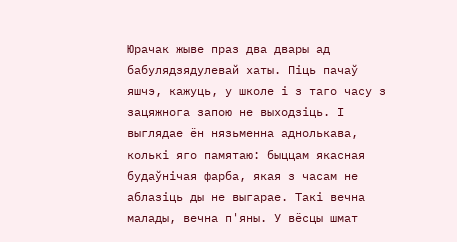Юрачак жыве праз два двары ад бабулядзядулевай хаты. Піць пачаў яшчэ, кажуць, у школе і з таго часу з зацяжнога запою не выходзіць. І выглядае ён нязьменна аднолькава, колькі яго памятаю: быццам якасная будаўнічая фарба, якая з часам не аблазіць ды не выгарае. Такі вечна малады, вечна п'яны. У вёсцы шмат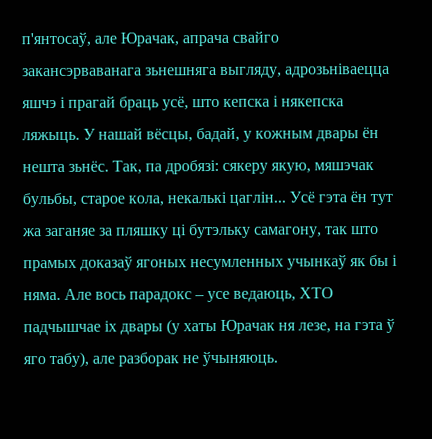п'янтосаў, але Юрачак, апрача свайго закансэрваванага зьнешняга выгляду, адрозьніваецца яшчэ і прагай браць усё, што кепска і някепска ляжыць. У нашай вёсцы, бадай, у кожным двары ён нешта зьнёс. Так, па дробязі: сякеру якую, мяшэчак бульбы, старое кола, некалькі цаглін... Усё гэта ён тут жа заганяе за пляшку ці бутэльку самагону, так што прамых доказаў ягоных несумленных учынкаў як бы і няма. Але вось парадокс – усе ведаюць, ХТО падчышчае іх двары (у хаты Юрачак ня лезе, на гэта ў яго табу), але разборак не ўчыняюць.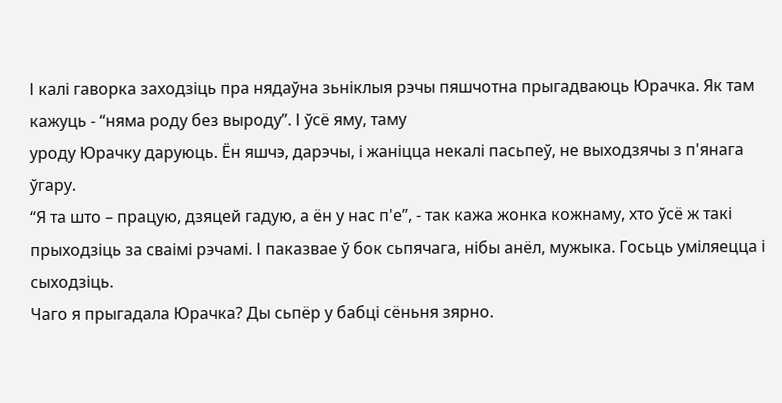І калі гаворка заходзіць пра нядаўна зьніклыя рэчы пяшчотна прыгадваюць Юрачка. Як там кажуць - “няма роду без выроду”. І ўсё яму, таму
уроду Юрачку даруюць. Ён яшчэ, дарэчы, і жаніцца некалі пасьпеў, не выходзячы з п'янага ўгару.
“Я та што – працую, дзяцей гадую, а ён у нас п'е”, - так кажа жонка кожнаму, хто ўсё ж такі прыходзіць за сваімі рэчамі. І паказвае ў бок сьпячага, нібы анёл, мужыка. Госьць уміляецца і сыходзіць.
Чаго я прыгадала Юрачка? Ды сьпёр у бабці сёньня зярно.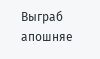Выграб апошняе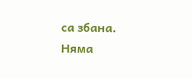са збана. Няма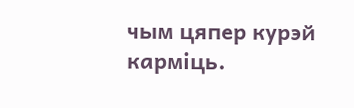чым цяпер курэй карміць.